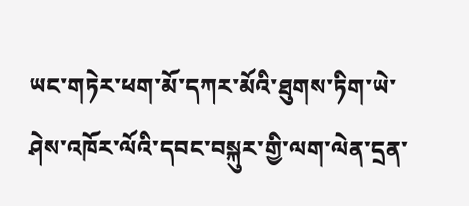ཡང་གཏེར་ཕག་མོ་དཀར་མོའི་ཐུགས་ཏིག་ཡེ་ཤེས་འཁོར་ལོའི་དབང་བསྐུར་གྱི་ལག་ལེན་དྲན་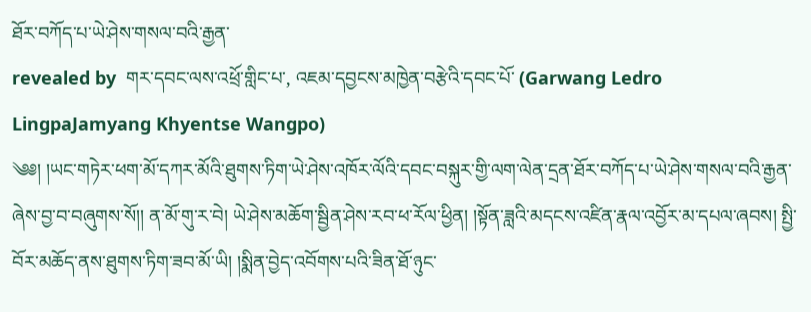ཐོར་བཀོད་པ་ཡེ་ཤེས་གསལ་བའི་རྒྱན་
revealed by  གར་དབང་ལས་འཕྲོ་གླིང་པ་, འཇམ་དབྱངས་མཁྱེན་བརྩེའི་དབང་པོ་ (Garwang Ledro LingpaJamyang Khyentse Wangpo)
༄༅། །ཡང་གཏེར་ཕག་མོ་དཀར་མོའི་ཐུགས་ཏིག་ཡེ་ཤེས་འཁོར་ལོའི་དབང་བསྐུར་གྱི་ལག་ལེན་དྲན་ཐོར་བཀོད་པ་ཡེ་ཤེས་གསལ་བའི་རྒྱན་ཞེས་བྱ་བ་བཞུགས་སོ།། ན་མོ་གུ་ར་བེ། ཡེ་ཤེས་མཆོག་སྦྱིན་ཤེས་རབ་ཕ་རོལ་ཕྱིན། །སྟོན་ཟླའི་མདངས་འཛིན་རྣལ་འབྱོར་མ་དཔལ་ཞབས། སྤྱི་བོར་མཆོད་ནས་ཐུགས་ཏིག་ཟབ་མོ་ཡི། །སྨིན་བྱེད་འབོགས་པའི་ཟིན་ཐོ་ཉུང་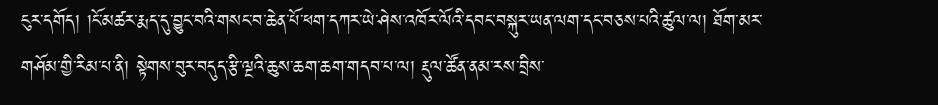ངུར་དགོད། །ངོ་མཚར་རྨད་དུ་བྱུང་བའི་གསང་བ་ཆེན་པོ་ཕག་དཀར་ཡེ་ཤེས་འཁོར་ལོའི་དབང་བསྐུར་ཡན་ལག་དང་བཅས་པའི་ཚུལ་ལ། ཐོག་མར་གཤོམ་གྱི་རིམ་པ་ནི། སྟེགས་བུར་བདུད་རྩི་ལྔའི་ཆུས་ཆག་ཆག་གདབ་པ་ལ། རྡུལ་ཚོན་ནམ་རས་བྲིས་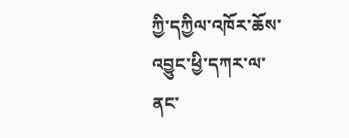ཀྱི་དཀྱིལ་འཁོར་ཆོས་འབྱུང་ཕྱི་དཀར་ལ་ནང་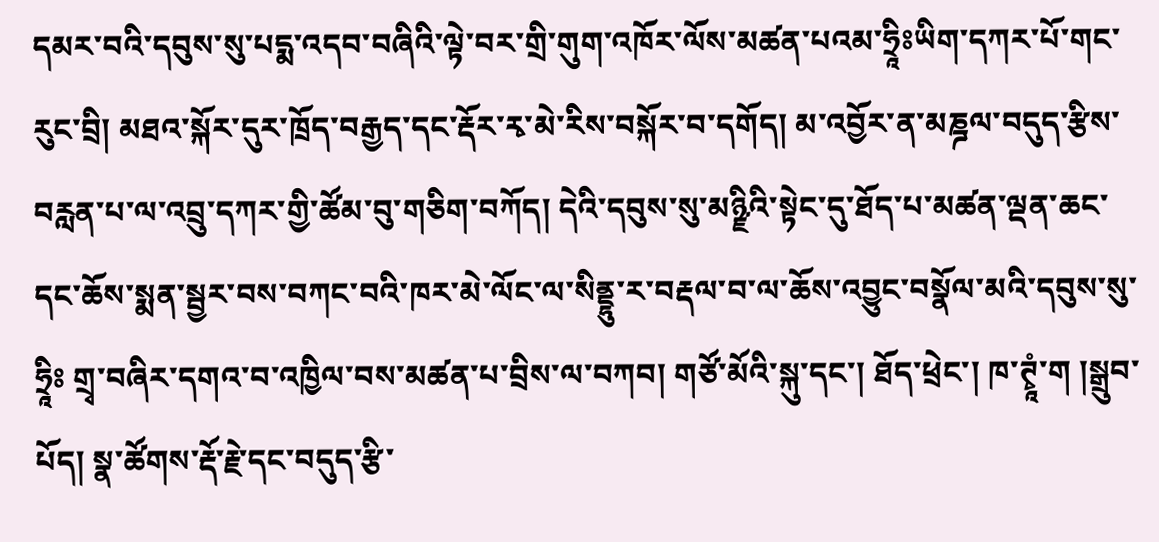དམར་བའི་དབུས་སུ་པདྨ་འདབ་བཞིའི་ལྟེ་བར་གྲི་གུག་འཁོར་ལོས་མཚན་པའམ་ཧྲཱིཿཡིག་དཀར་པོ་གང་རུང་བྲི། མཐའ་སྐོར་དུར་ཁྲོད་བརྒྱད་དང་རྡོར་རྭ་མེ་རིས་བསྐོར་བ་དགོད། མ་འབྱོར་ན་མཎྜལ་བདུད་རྩིས་བརླན་པ་ལ་འབྲུ་དཀར་གྱི་ཚོམ་བུ་གཅིག་བཀོད། དེའི་དབུས་སུ་མཉྫིའི་སྟེང་དུ་ཐོད་པ་མཚན་ལྡན་ཆང་དང་ཆོས་སྨན་སྦྱར་བས་བཀང་བའི་ཁར་མེ་ལོང་ལ་སིནྡྷུ་ར་བརྡལ་བ་ལ་ཆོས་འབྱུང་བསྣོལ་མའི་དབུས་སུ་ཧྲཱིཿ གྲྭ་བཞིར་དགའ་བ་འཁྱིལ་བས་མཚན་པ་བྲིས་ལ་བཀབ། གཙོ་མོའི་སྐུ་དང་། ཐོད་ཕྲེང་། ཁ་ཊྭཱཾ་ག །སྒྲུབ་པོད། སྣ་ཚོགས་རྡོ་རྗེ་དང་བདུད་རྩི་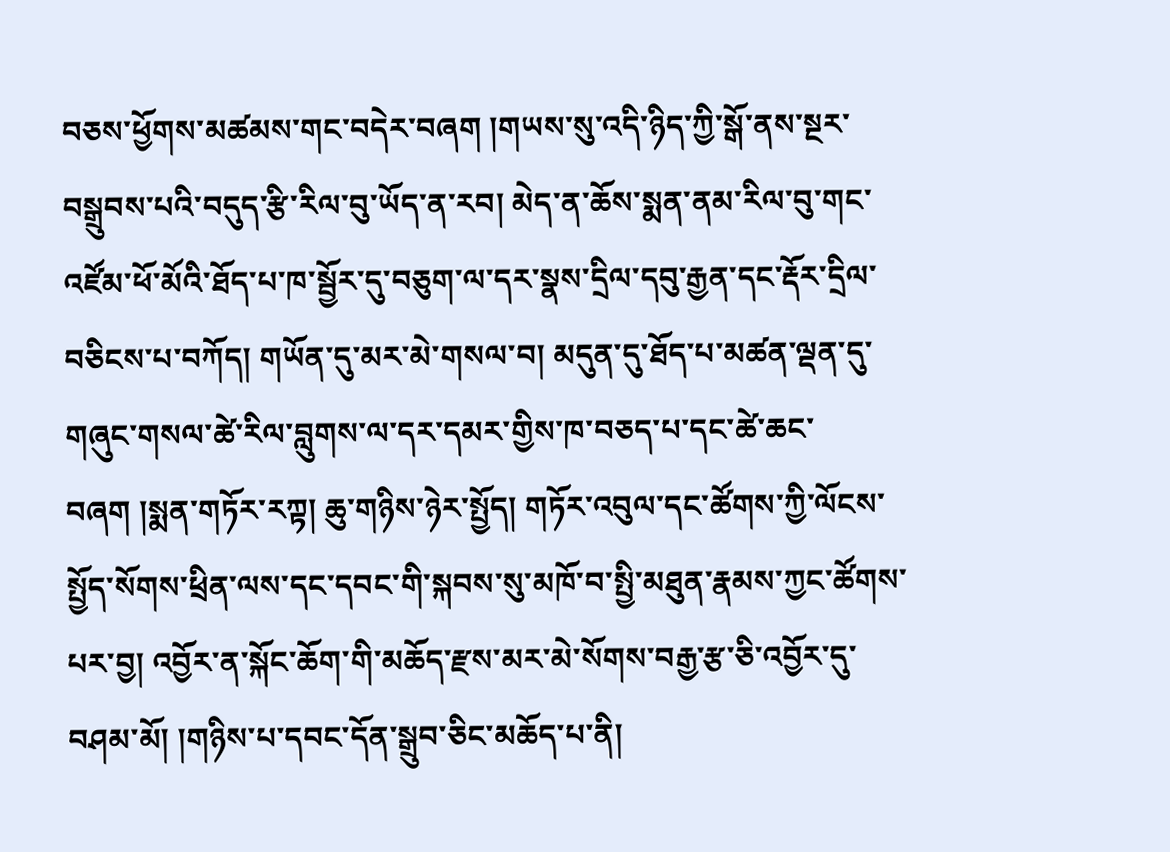བཅས་ཕྱོགས་མཚམས་གང་བདེར་བཞག །གཡས་སུ་འདི་ཉིད་ཀྱི་སྒོ་ནས་སྔར་བསྒྲུབས་པའི་བདུད་རྩི་རིལ་བུ་ཡོད་ན་རབ། མེད་ན་ཆོས་སྨན་ནམ་རིལ་བུ་གང་འཛོམ་ཕོ་མོའི་ཐོད་པ་ཁ་སྦྱོར་དུ་བཅུག་ལ་དར་སྣས་དྲིལ་དབུ་རྒྱན་དང་རྡོར་དྲིལ་བཅིངས་པ་བཀོད། གཡོན་དུ་མར་མེ་གསལ་བ། མདུན་དུ་ཐོད་པ་མཚན་ལྡན་དུ་གཞུང་གསལ་ཚེ་རིལ་བླུགས་ལ་དར་དམར་གྱིས་ཁ་བཅད་པ་དང་ཚེ་ཆང་བཞག །སྨན་གཏོར་རཀྟ། ཆུ་གཉིས་ཉེར་སྤྱོད། གཏོར་འབུལ་དང་ཚོགས་ཀྱི་ལོངས་སྤྱོད་སོགས་ཕྲིན་ལས་དང་དབང་གི་སྐབས་སུ་མཁོ་བ་སྤྱི་མཐུན་རྣམས་ཀྱང་ཚོགས་པར་བྱ། འབྱོར་ན་སྐོང་ཆོག་གི་མཆོད་རྫས་མར་མེ་སོགས་བརྒྱ་རྩ་ཅི་འབྱོར་དུ་བཤམ་མོ། །གཉིས་པ་དབང་དོན་སྒྲུབ་ཅིང་མཆོད་པ་ནི།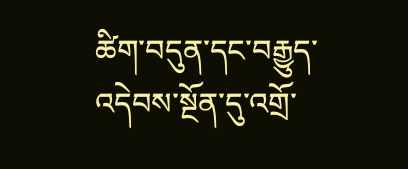ཚིག་བདུན་དང་བརྒྱུད་འདེབས་སྔོན་དུ་འགྲོ་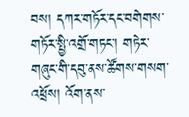བས། དཀར་གཏོར་དང་བགེགས་གཏོར་སྤྱི་འགྲོ་གཏང་། གཏེར་གཞུང་གི་དབུ་ནས་ཚོགས་གསག་འཕྲོས། འོག་ནས་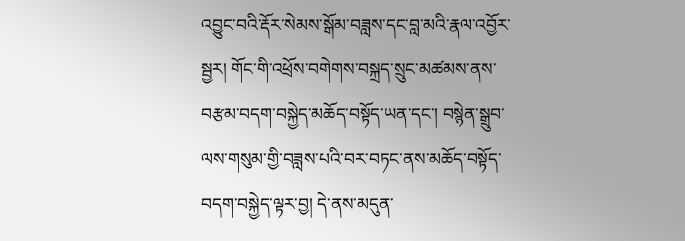འབྱུང་བའི་རྡོར་སེམས་སྒོམ་བཟླས་དང་བླ་མའི་རྣལ་འབྱོར་སྦྱར། གོང་གི་འཕྲོས་བགེགས་བསྐྲད་སྲུང་མཚམས་ནས་བརྩམ་བདག་བསྐྱེད་མཆོད་བསྟོད་ཡན་དང་། བསྙེན་སྒྲུབ་ལས་གསུམ་གྱི་བཟླས་པའི་བར་བཏང་ནས་མཆོད་བསྟོད་བདག་བསྐྱེད་ལྟར་བྱ། དེ་ནས་མདུན་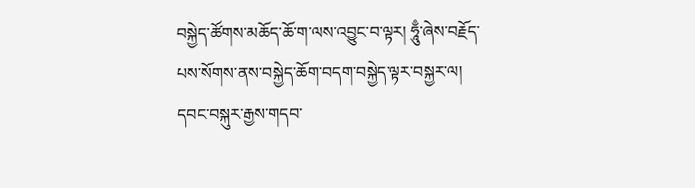བསྐྱེད་ཚོགས་མཆོད་ཆོ་ག་ལས་འབྱུང་བ་ལྟར། ཧཱུྃ་ཞེས་བརྗོད་པས་སོགས་ནས་བསྐྱེད་ཆོག་བདག་བསྐྱེད་ལྟར་བསྐྱར་ལ། དབང་བསྐུར་རྒྱས་གདབ་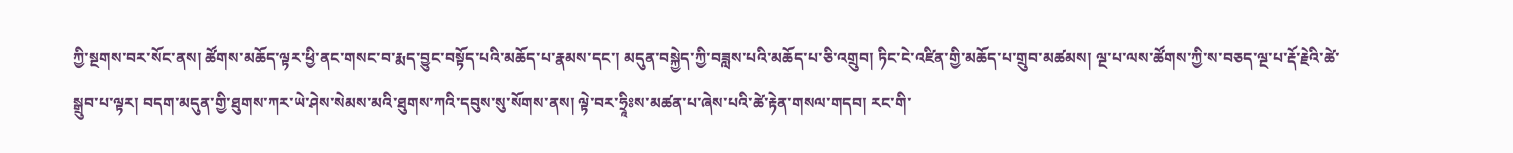ཀྱི་སྔགས་བར་སོང་ནས། ཚོགས་མཆོད་ལྟར་ཕྱི་ནང་གསང་བ་རྨད་བྱུང་བསྟོད་པའི་མཆོད་པ་རྣམས་དང་། མདུན་བསྐྱེད་ཀྱི་བཟླས་པའི་མཆོད་པ་ཅི་འགྲུབ། ཏིང་ངེ་འཛིན་གྱི་མཆོད་པ་གྲུབ་མཚམས། ལྔ་པ་ལས་ཚོགས་ཀྱི་ས་བཅད་ལྔ་པ་རྡོ་རྗེའི་ཚེ་སྒྲུབ་པ་ལྟར། བདག་མདུན་གྱི་ཐུགས་ཀར་ཡེ་ཤེས་སེམས་མའི་ཐུགས་ཀའི་དབུས་སུ་སོགས་ནས། ལྟེ་བར་ཧྲཱིཿས་མཚན་པ་ཞེས་པའི་ཚེ་རྟེན་གསལ་གདབ། རང་གི་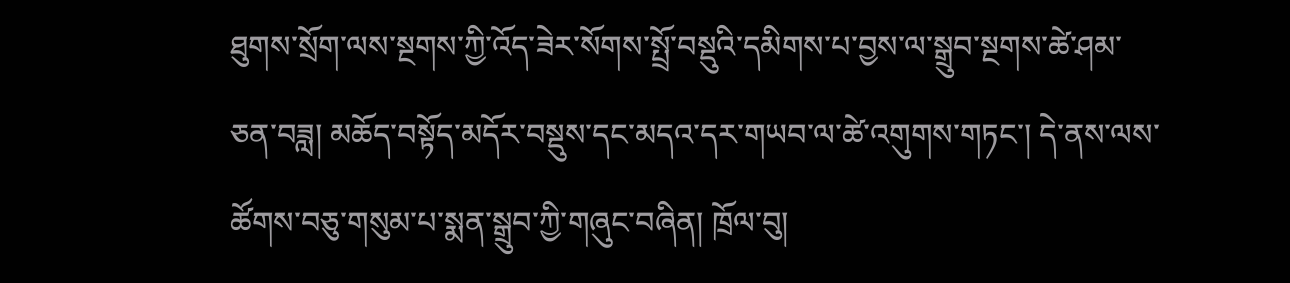ཐུགས་སྲོག་ལས་སྔགས་ཀྱི་འོད་ཟེར་སོགས་སྤྲོ་བསྡུའི་དམིགས་པ་བྱས་ལ་སྒྲུབ་སྔགས་ཚེ་ཤམ་ཅན་བཟླ། མཆོད་བསྟོད་མདོར་བསྡུས་དང་མདའ་དར་གཡབ་ལ་ཚེ་འགུགས་གཏང་། དེ་ནས་ལས་ཚོགས་བཅུ་གསུམ་པ་སྨན་སྒྲུབ་ཀྱི་གཞུང་བཞིན། ཁྲོལ་བུ།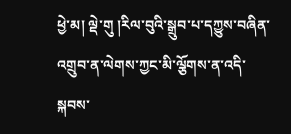ཕྱེ་མ། ལྡེ་གུ །རིལ་བུའི་སྒྲུབ་པ་དཀྱུས་བཞིན་འགྲུབ་ན་ལེགས་ཀྱང་མི་ལྕོགས་ན་འདི་སྐབས་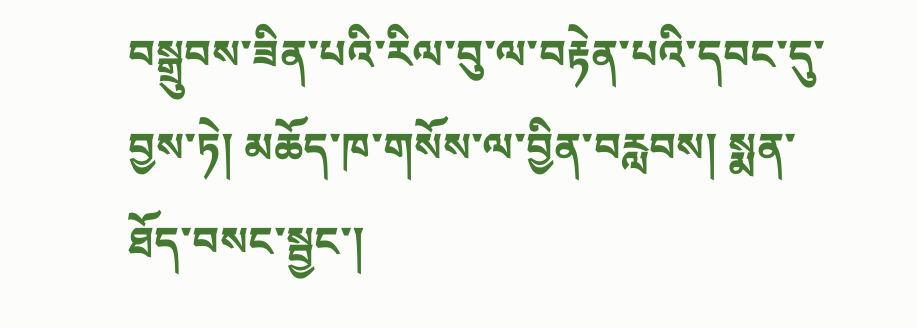བསྒྲུབས་ཟིན་པའི་རིལ་བུ་ལ་བརྟེན་པའི་དབང་དུ་བྱས་ཏེ། མཆོད་ཁ་གསོས་ལ་བྱིན་བརླབས། སྨན་ཐོད་བསང་སྦྱང་།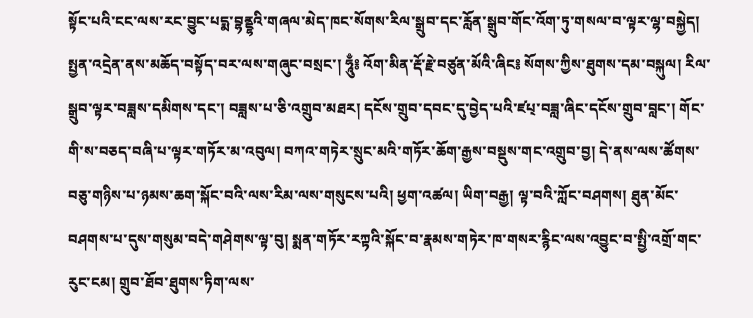སྟོང་པའི་ངང་ལས་རང་བྱུང་པདྨ་བྷནྡྷའི་གཞལ་མེད་ཁང་སོགས་རིལ་སྒྲུབ་དང་རློན་སྒྲུབ་གོང་འོག་ཏུ་གསལ་བ་ལྟར་ལྷ་བསྐྱེད། སྤྱན་འདྲེན་ནས་མཆོད་བསྟོད་བར་ལས་གཞུང་བསྲང་། ཧཱུྃ༔ འོག་མིན་རྡོ་རྗེ་བཙུན་མོའི་ཞིང༔ སོགས་ཀྱིས་ཐུགས་དམ་བསྐུལ། རིལ་སྒྲུབ་ལྟར་བཟླས་དམིགས་དང་། བཟླས་པ་ཅི་འགྲུབ་མཐར། དངོས་གྲུབ་དབང་དུ་བྱེད་པའི་ཛཔ྄་བཟླ་ཞིང་དངོས་གྲུབ་བླང་། གོང་གི་ས་བཅད་བཞི་པ་ལྟར་གཏོར་མ་འབུལ། བཀའ་གཏེར་སྲུང་མའི་གཏོར་ཆོག་རྒྱས་བསྡུས་གང་འགྲུབ་བྱ། དེ་ནས་ལས་ཚོགས་བཅུ་གཉིས་པ་ཉམས་ཆག་སྐོང་བའི་ལས་རིམ་ལས་གསུངས་པའི། ཕྱག་འཚལ། ཡིག་བརྒྱ། ལྟ་བའི་ཀློང་བཤགས། ཐུན་མོང་བཤགས་པ་དུས་གསུམ་བདེ་གཤེགས་ལྟ་བུ། སྨན་གཏོར་རཀྟའི་སྐོང་བ་རྣམས་གཏེར་ཁ་གསར་རྙིང་ལས་འབྱུང་བ་སྤྱི་འགྲོ་གང་རུང་ངམ། གྲུབ་ཐོབ་ཐུགས་ཏིག་ལས་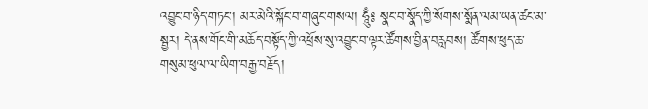འབྱུང་བ་ཉིད་གཏང་། མར་མེའི་སྐོང་བ་གཞུང་གསལ། ཧཱུྃ༔ སྣང་བ་སྣོད་ཀྱི་སོགས་སྨོན་ལམ་ཡན་ཚང་མ་སྦྱར། དེ་ནས་གོང་གི་མཆོད་བསྟོད་ཀྱི་འཕྲོས་སུ་འབྱུང་བ་ལྟར་ཚོགས་བྱིན་བརླབས། ཚོགས་ཕུད་ཆ་གསུམ་ཕུལ་ལ་ཡིག་བརྒྱ་བརྗོད།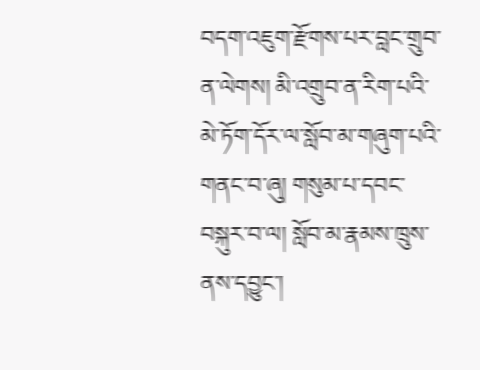བདག་འཇུག་རྫོགས་པར་བླང་གྲུབ་ན་ལེགས། མི་འགྲུབ་ན་རིག་པའི་མེ་ཏོག་དོར་ལ་སློབ་མ་གཞུག་པའི་གནང་བ་ཞུ། གསུམ་པ་དབང་བསྐུར་བ་ལ། སློབ་མ་རྣམས་ཁྲུས་ནས་དབྱུང་།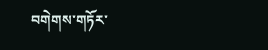བགེགས་གཏོར་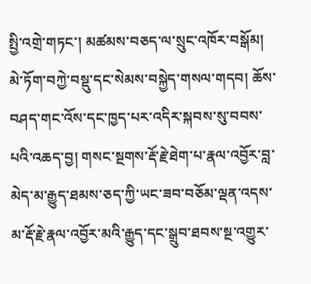སྤྱི་འགྲེ་གཏང་། མཚམས་བཅད་ལ་སྲུང་འཁོར་བསྒོམ། མེ་ཏོག་བཀྱེ་བསྡུ་དང་སེམས་བསྐྱེད་གསལ་གདབ། ཆོས་བཤད་གང་འོས་དང་ཁྱད་པར་འདིར་སྐབས་སུ་བབས་པའི་འཆད་བྱ། གསང་སྔགས་རྡོ་རྗེ་ཐེག་པ་རྣལ་འབྱོར་བླ་མེད་མ་རྒྱུད་ཐམས་ཅད་ཀྱི་ཡང་ཟབ་བཅོམ་ལྡན་འདས་མ་རྡོ་རྗེ་རྣལ་འབྱོར་མའི་རྒྱུད་དང་སྒྲུབ་ཐབས་སྔ་འགྱུར་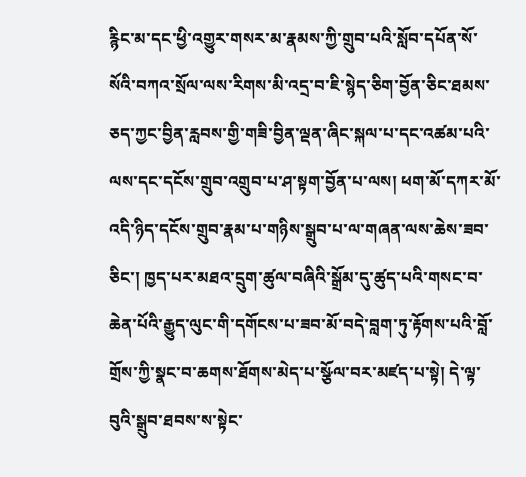རྙིང་མ་དང་ཕྱི་འགྱུར་གསར་མ་རྣམས་ཀྱི་གྲུབ་པའི་སློབ་དཔོན་སོ་སོའི་བཀའ་སྲོལ་ལས་རིགས་མི་འདྲ་བ་ཇི་སྙེད་ཅིག་བྱོན་ཅིང་ཐམས་ཅད་ཀྱང་བྱིན་རླབས་གྱི་གཟི་བྱིན་ལྡན་ཞིང་སྐལ་པ་དང་འཚམ་པའི་ལས་དང་དངོས་གྲུབ་འགྲུབ་པ་ཤ་སྟག་བྱོན་པ་ལས། ཕག་མོ་དཀར་མོ་འདི་ཉིད་དངོས་གྲུབ་རྣམ་པ་གཉིས་སྒྲུབ་པ་ལ་གཞན་ལས་ཆེས་ཟབ་ཅིང་། ཁྱད་པར་མཐའ་དྲུག་ཚུལ་བཞིའི་སྒྲོམ་དུ་ཚུད་པའི་གསང་བ་ཆེན་པོའི་རྒྱུད་ལུང་གི་དགོངས་པ་ཟབ་མོ་བདེ་བླག་ཏུ་རྟོགས་པའི་བློ་གྲོས་ཀྱི་སྣང་བ་ཆགས་ཐོགས་མེད་པ་སྩོལ་བར་མཛད་པ་སྟེ། དེ་ལྟ་བུའི་སྒྲུབ་ཐབས་ས་སྟེང་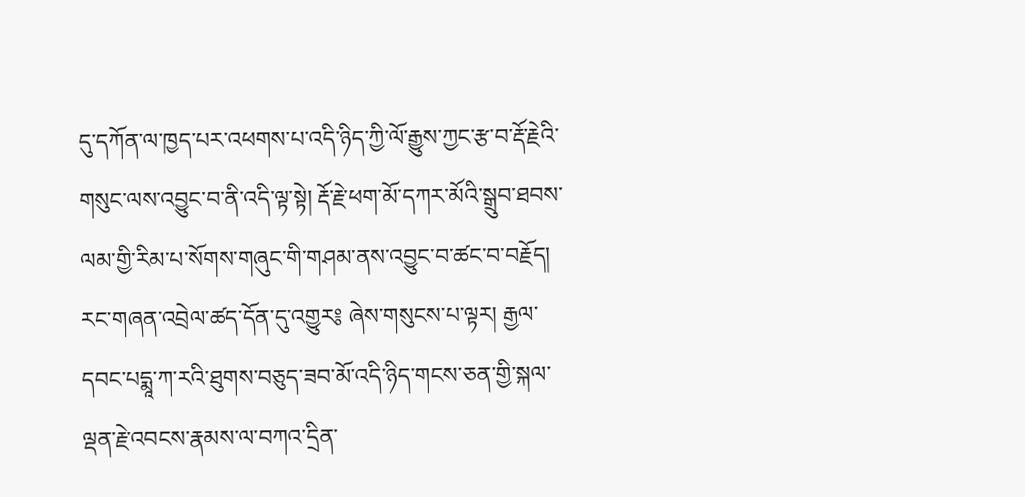དུ་དཀོན་ལ་ཁྱད་པར་འཕགས་པ་འདི་ཉིད་ཀྱི་ལོ་རྒྱུས་ཀྱང་རྩ་བ་རྡོ་རྗེའི་གསུང་ལས་འབྱུང་བ་ནི་འདི་ལྟ་སྟེ། རྡོ་རྗེ་ཕག་མོ་དཀར་མོའི་སྒྲུབ་ཐབས་ལམ་གྱི་རིམ་པ་སོགས་གཞུང་གི་གཤམ་ནས་འབྱུང་བ་ཚང་བ་བརྗོད། རང་གཞན་འབྲེལ་ཚད་དོན་དུ་འགྱུར༔ ཞེས་གསུངས་པ་ལྟར། རྒྱལ་དབང་པདྨཱ་ཀ་རའི་ཐུགས་བཅུད་ཟབ་མོ་འདི་ཉིད་གངས་ཅན་གྱི་སྐལ་ལྡན་རྗེ་འབངས་རྣམས་ལ་བཀའ་དྲིན་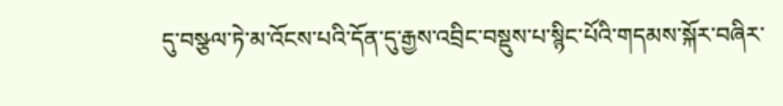དུ་བསྩལ་ཏེ་མ་འོངས་པའི་དོན་དུ་རྒྱས་འབྲིང་བསྡུས་པ་སྙིང་པོའི་གདམས་སྐོར་བཞིར་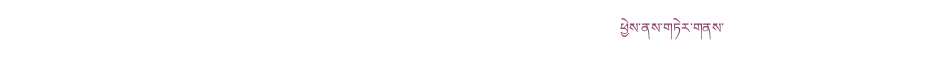ཕྱེས་ནས་གཏེར་གནས་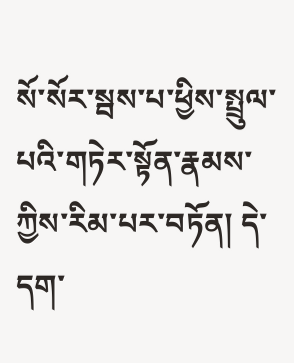སོ་སོར་སྦས་པ་ཕྱིས་སྤྲུལ་པའི་གཏེར་སྟོན་རྣམས་ཀྱིས་རིམ་པར་བཏོན། དེ་དག་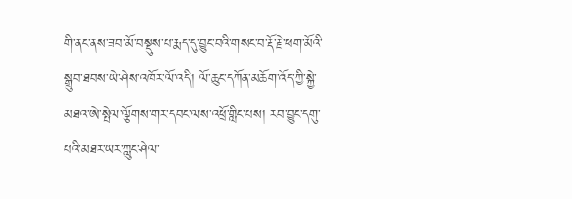གི་ནང་ནས་ཟབ་མོ་བསྡུས་པ་རྨད་དུ་བྱུང་བའི་གསང་བ་རྡོ་རྗེ་ཕག་མོའི་སྒྲུབ་ཐབས་ཡེ་ཤེས་འཁོར་ལོ་འདི། ལོ་ཆུང་དཀོན་མཆོག་འོད་ཀྱི་སྐྱེ་མཐའ་ཨེ་སྤེལ་ལྕོགས་གར་དབང་ལས་འཕྲོ་གླིང་པས། རབ་བྱུང་དགུ་པའི་མཐར་ཡར་ཀླུང་ཤེལ་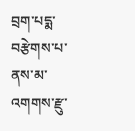བྲག་པདྨ་བརྩེགས་པ་ནས་མ་འགགས་རྫུ་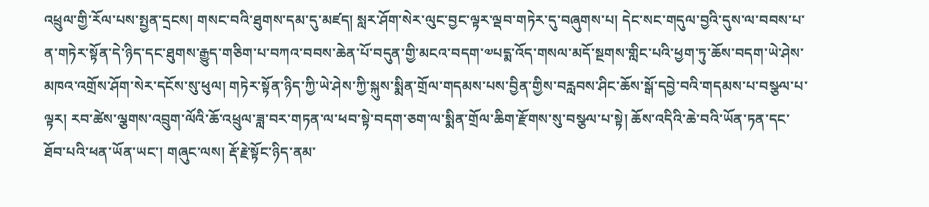འཕྲུལ་གྱི་རོལ་པས་སྤྱན་དྲངས། གསང་བའི་ཐུགས་དམ་དུ་མཛད། སླར་ཤོག་སེར་ལུང་བྱང་ལྟར་ལྡབ་གཏེར་དུ་བཞུགས་པ། དེང་སང་གདུལ་བྱའི་དུས་ལ་བབས་པ་ན་གཏེར་སྟོན་དེ་ཉིད་དང་ཐུགས་རྒྱུད་གཅིག་པ་བཀའ་བབས་ཆེན་པོ་བདུན་གྱི་མངའ་བདག་༧པདྨ་འོད་གསལ་མདོ་སྔགས་གླིང་པའི་ཕྱག་ཏུ་ཆོས་བདག་ཡེ་ཤེས་མཁའ་འགྲོས་ཤོག་སེར་དངོས་སུ་ཕུལ། གཏེར་སྟོན་ཉིད་ཀྱི་ཡེ་ཤེས་ཀྱི་སྐུས་སྨིན་གྲོལ་གདམས་པས་བྱིན་གྱིས་བརླབས་ཤིང་ཆོས་སྒོ་དབྱེ་བའི་གདམས་པ་བསྩལ་པ་ལྟར། རབ་ཚེས་ལྕགས་འབྲུག་ལོའི་ཆོ་འཕྲུལ་ཟླ་བར་གཏན་ལ་ཕབ་སྟེ་བདག་ཅག་ལ་སྨིན་གྲོལ་ཆིག་རྫོགས་སུ་བསྩལ་པ་སྟེ། ཆོས་འདིའི་ཆེ་བའི་ཡོན་ཏན་དང་ཐོབ་པའི་ཕན་ཡོན་ཡང་། གཞུང་ལས། རྡོ་རྗེ་སྟོང་ཉིད་ནམ་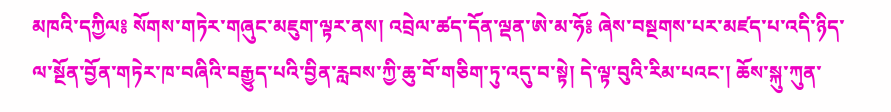མཁའི་དཀྱིལ༔ སོགས་གཏེར་གཞུང་མཇུག་ལྟར་ནས། འབྲེལ་ཚད་དོན་ལྡན་ཨེ་མ་ཧོ༔ ཞེས་བསྔགས་པར་མཛད་པ་འདི་ཉིད་ལ་སྔོན་བྱོན་གཏེར་ཁ་བཞིའི་བརྒྱུད་པའི་བྱིན་རླབས་ཀྱི་ཆུ་བོ་གཅིག་ཏུ་འདུ་བ་སྟེ། དེ་ལྟ་བུའི་རིམ་པའང་། ཆོས་སྐུ་ཀུན་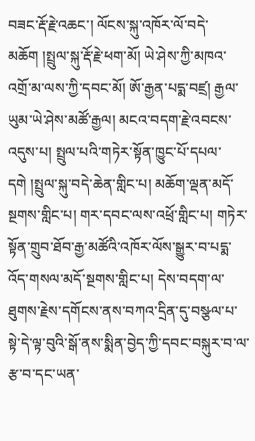བཟང་རྡོ་རྗེ་འཆང་། ལོངས་སྐུ་འཁོར་ལོ་བདེ་མཆོག །སྤྲུལ་སྐུ་རྡོ་རྗེ་ཕག་མོ། ཡེ་ཤེས་ཀྱི་མཁའ་འགྲོ་མ་ལས་ཀྱི་དབང་མོ། ཨོ་རྒྱན་པདྨ་བཛྲ། རྒྱལ་ཡུམ་ཡེ་ཤེས་མཚོ་རྒྱལ། མངའ་བདག་རྗེ་འབངས་འདུས་པ། སྤྲུལ་པའི་གཏེར་སྟོན་ཁྱུང་པོ་དཔལ་དགེ །སྤྲུལ་སྐུ་བདེ་ཆེན་གླིང་པ། མཆོག་ལྡན་མདོ་སྔགས་གླིང་པ། གར་དབང་ལས་འཕྲོ་གླིང་པ། གཏེར་སྟོན་གྲུབ་ཐོབ་རྒྱ་མཚོའི་འཁོར་ལོས་སྒྱུར་བ་པདྨ་འོད་གསལ་མདོ་སྔགས་གླིང་པ། དེས་བདག་ལ་ཐུགས་རྗེས་དགོངས་ནས་བཀའ་དྲིན་དུ་བསྩལ་པ་སྟེ་དེ་ལྟ་བུའི་སྒོ་ནས་སྨིན་བྱེད་ཀྱི་དབང་བསྐུར་བ་ལ་རྩ་བ་དང་ཡན་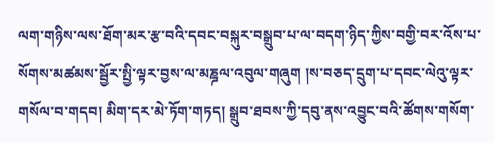ལག་གཉིས་ལས་ཐོག་མར་རྩ་བའི་དབང་བསྐུར་བསྒྲུབ་པ་ལ་བདག་ཉིད་ཀྱིས་བགྱི་བར་འོས་པ་སོགས་མཚམས་སྦྱོར་སྤྱི་ལྟར་བྱས་ལ་མཎྜལ་འབུལ་གཞུག །ས་བཅད་དྲུག་པ་དབང་ལེའུ་ལྟར་གསོལ་བ་གདབ། མིག་དར་མེ་ཏོག་གཏད། སྒྲུབ་ཐབས་ཀྱི་དབུ་ནས་འབྱུང་བའི་ཚོགས་གསོག་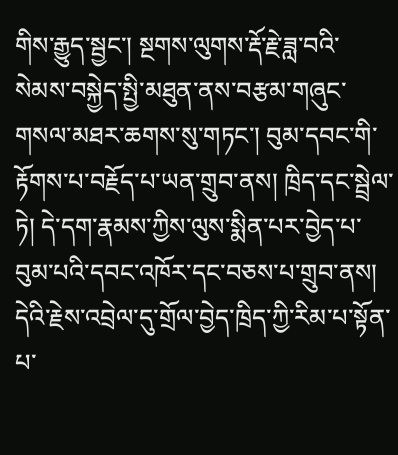གིས་རྒྱུད་སྦྱང་། སྔགས་ལུགས་རྡོ་རྗེ་ཟླ་བའི་སེམས་བསྐྱེད་སྤྱི་མཐུན་ནས་བརྩམ་གཞུང་གསལ་མཐར་ཆགས་སུ་གཏང་། བུམ་དབང་གི་རྟོགས་པ་བརྗོད་པ་ཡན་གྲུབ་ནས། ཁྲིད་དང་སྦྲེལ་ཏེ། དེ་དག་རྣམས་ཀྱིས་ལུས་སྨིན་པར་བྱེད་པ་བུམ་པའི་དབང་འཁོར་དང་བཅས་པ་གྲུབ་ནས། དེའི་རྗེས་འབྲེལ་དུ་གྲོལ་བྱེད་ཁྲིད་ཀྱི་རིམ་པ་སྟོན་པ་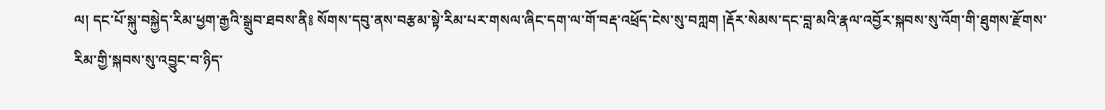ལ། དང་པོ་སྐུ་བསྐྱེད་རིམ་ཕྱག་རྒྱའི་སྒྲུབ་ཐབས་ནི༔ སོགས་དབུ་ནས་བརྩམ་སྟེ་རིམ་པར་གསལ་ཞིང་དག་ལ་གོ་བརྡ་འཕྲོད་ངེས་སུ་བཀླག །རྡོར་སེམས་དང་བླ་མའི་རྣལ་འབྱོར་སྐབས་སུ་འོག་གི་ཐུགས་རྫོགས་རིམ་གྱི་སྐབས་སུ་འབྱུང་བ་ཉིད་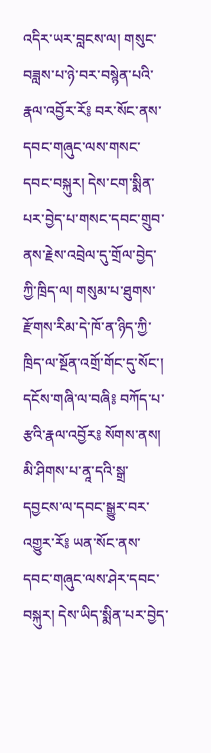འདིར་ཡར་བླངས་ལ། གསུང་བཟླས་པ་ཉེ་བར་བསྙེན་པའི་རྣལ་འབྱོར་རོ༔ བར་སོང་ནས་དབང་གཞུང་ལས་གསང་དབང་བསྐུར། དེས་ངག་སྨིན་པར་བྱེད་པ་གསང་དབང་གྲུབ་ནས་རྗེས་འབྲེལ་དུ་གྲོལ་བྱེད་ཀྱི་ཁྲིད་ལ། གསུམ་པ་ཐུགས་རྫོགས་རིམ་དེ་ཁོ་ན་ཉིད་ཀྱི་ཁྲིད་ལ་སྔོན་འགྲོ་གོང་དུ་སོང་། དངོས་གཞི་ལ་བཞི༔ བཀོད་པ་རྩའི་རྣལ་འབྱོར༔ སོགས་ནས། མི་ཤིགས་པ་ནཱ་དའི་སྒྲ་དབྱངས་ལ་དབང་སྒྱུར་བར་འགྱུར་རོ༔ ཡན་སོང་ནས་དབང་གཞུང་ལས་ཤེར་དབང་བསྐུར། དེས་ཡིད་སྨིན་པར་བྱེད་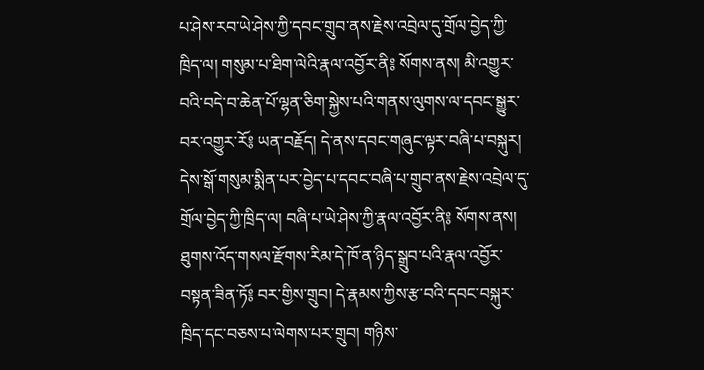པ་ཤེས་རབ་ཡེ་ཤེས་ཀྱི་དབང་གྲུབ་ནས་རྗེས་འབྲེལ་དུ་གྲོལ་བྱེད་ཀྱི་ཁྲིད་ལ། གསུམ་པ་ཐིག་ལེའི་རྣལ་འབྱོར་ནི༔ སོགས་ནས། མི་འགྱུར་བའི་བདེ་བ་ཆེན་པོ་ལྷན་ཅིག་སྐྱེས་པའི་གནས་ལུགས་ལ་དབང་སྒྱུར་བར་འགྱུར་རོ༔ ཡན་བརྗོད། དེ་ནས་དབང་གཞུང་ལྟར་བཞི་པ་བསྐུར། དེས་སྒོ་གསུམ་སྨིན་པར་བྱེད་པ་དབང་བཞི་པ་གྲུབ་ནས་རྗེས་འབྲེལ་དུ་གྲོལ་བྱེད་ཀྱི་ཁྲིད་ལ། བཞི་པ་ཡེ་ཤེས་ཀྱི་རྣལ་འབྱོར་ནི༔ སོགས་ནས། ཐུགས་འོད་གསལ་རྫོགས་རིམ་དེ་ཁོ་ན་ཉིད་སྒྲུབ་པའི་རྣལ་འབྱོར་བསྟན་ཟིན་ཏོ༔ བར་གྱིས་གྲུབ། དེ་རྣམས་ཀྱིས་རྩ་བའི་དབང་བསྐུར་ཁྲིད་དང་བཅས་པ་ལེགས་པར་གྲུབ། གཉིས་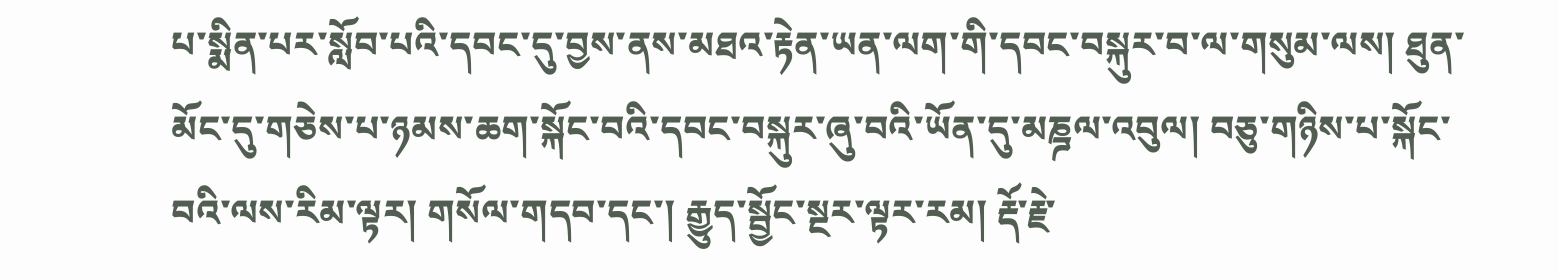པ་སྨིན་པར་སློབ་པའི་དབང་དུ་བྱས་ནས་མཐའ་རྟེན་ཡན་ལག་གི་དབང་བསྐུར་བ་ལ་གསུམ་ལས། ཐུན་མོང་དུ་གཅེས་པ་ཉམས་ཆག་སྐོང་བའི་དབང་བསྐུར་ཞུ་བའི་ཡོན་དུ་མཎྜལ་འབུལ། བཅུ་གཉིས་པ་སྐོང་བའི་ལས་རིམ་ལྟར། གསོལ་གདབ་དང་། རྒྱུད་སྦྱོང་སྔར་ལྟར་རམ། རྡོ་རྗེ་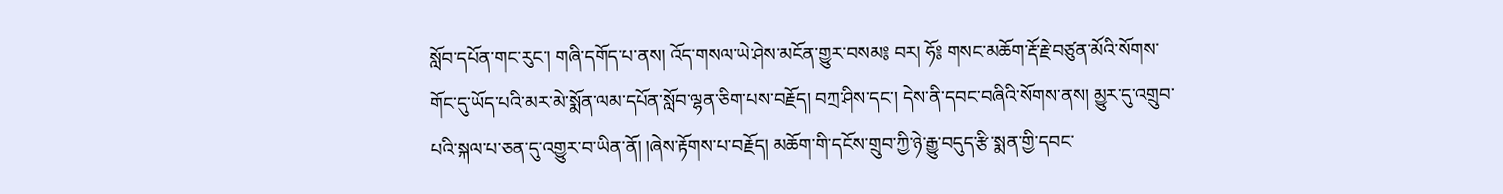སློབ་དཔོན་གང་རུང་། གཞི་དགོད་པ་ནས། འོད་གསལ་ཡེ་ཤེས་མངོན་གྱུར་བསམ༔ བར། ཧོ༔ གསང་མཆོག་རྡོ་རྗེ་བཙུན་མོའི་སོགས་གོང་དུ་ཡོད་པའི་མར་མེ་སྨོན་ལམ་དཔོན་སློབ་ལྷན་ཅིག་པས་བརྗོད། བཀྲ་ཤིས་དང་། དེས་ནི་དབང་བཞིའི་སོགས་ནས། མྱུར་དུ་འགྲུབ་པའི་སྐལ་པ་ཅན་དུ་འགྱུར་བ་ཡིན་ནོ། །ཞེས་རྟོགས་པ་བརྗོད། མཆོག་གི་དངོས་གྲུབ་ཀྱི་ཉེ་རྒྱུ་བདུད་རྩི་སྨན་གྱི་དབང་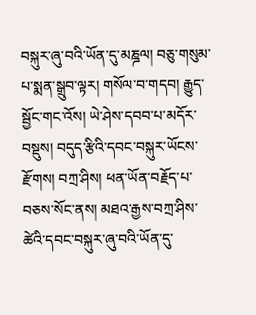བསྐུར་ཞུ་བའི་ཡོན་དུ་མཎྜལ། བཅུ་གསུམ་པ་སྨན་སྒྲུབ་ལྟར། གསོལ་བ་གདབ། རྒྱུད་སྦྱོང་གང་འོས། ཡེ་ཤེས་དབབ་པ་མདོར་བསྡུས། བདུད་རྩིའི་དབང་བསྐུར་ཡོངས་རྫོགས། བཀྲ་ཤིས། ཕན་ཡོན་བརྗོད་པ་བཅས་སོང་ནས། མཐའ་རྒྱས་བཀྲ་ཤིས་ཚེའི་དབང་བསྐུར་ཞུ་བའི་ཡོན་དུ་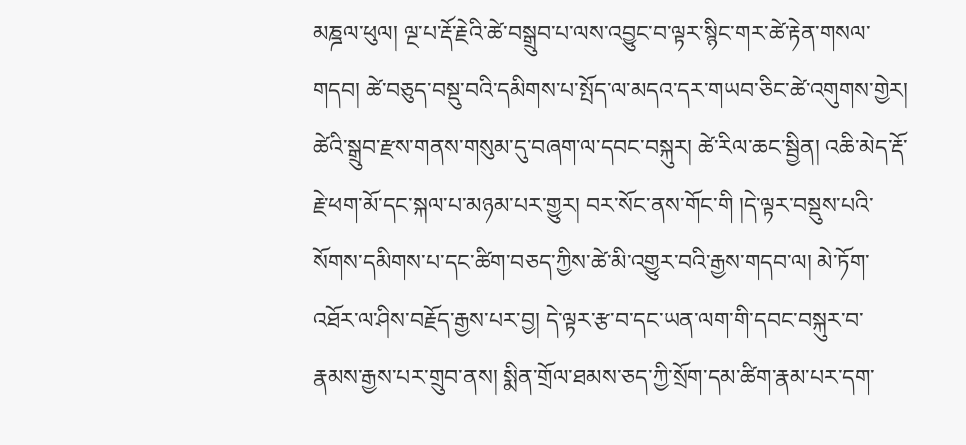མཎྜལ་ཕུལ། ལྔ་པ་རྡོ་རྗེའི་ཚེ་བསྒྲུབ་པ་ལས་འབྱུང་བ་ལྟར་སྙིང་གར་ཚེ་རྟེན་གསལ་གདབ། ཚེ་བཅུད་བསྡུ་བའི་དམིགས་པ་སྤོད་ལ་མདའ་དར་གཡབ་ཅིང་ཚེ་འགུགས་གྱེར། ཚེའི་སྒྲུབ་རྫས་གནས་གསུམ་དུ་བཞག་ལ་དབང་བསྐུར། ཚེ་རིལ་ཆང་སྦྱིན། འཆི་མེད་རྡོ་རྗེ་ཕག་མོ་དང་སྐལ་པ་མཉམ་པར་གྱུར། བར་སོང་ནས་གོང་གི །དེ་ལྟར་བསྡུས་པའི་སོགས་དམིགས་པ་དང་ཚིག་བཅད་ཀྱིས་ཚེ་མི་འགྱུར་བའི་རྒྱས་གདབ་ལ། མེ་ཏོག་འཐོར་ལ་ཤིས་བརྗོད་རྒྱས་པར་བྱ། དེ་ལྟར་རྩ་བ་དང་ཡན་ལག་གི་དབང་བསྐུར་བ་རྣམས་རྒྱས་པར་གྲུབ་ནས། སྨིན་གྲོལ་ཐམས་ཅད་ཀྱི་སྲོག་དམ་ཚིག་རྣམ་པར་དག་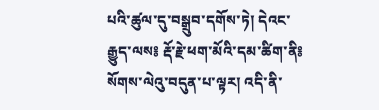པའི་ཚུལ་དུ་བསྒྲུབ་དགོས་ཏེ། དེའང་རྒྱུད་ལས༔ རྡོ་རྗེ་ཕག་མོའི་དམ་ཚིག་ནི༔ སོགས་ལེའུ་བདུན་པ་ལྟར། འདི་ནི་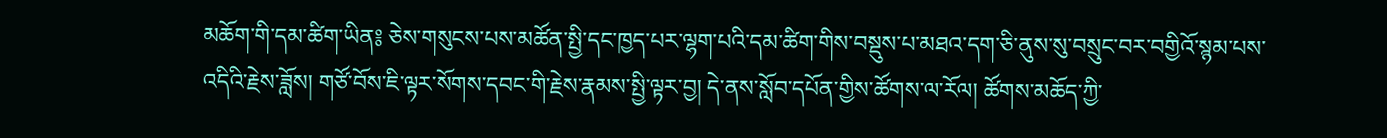མཆོག་གི་དམ་ཚིག་ཡིན༔ ཅེས་གསུངས་པས་མཚོན་སྤྱི་དང་ཁྱད་པར་ལྷག་པའི་དམ་ཚིག་གིས་བསྡུས་པ་མཐའ་དག་ཅི་ནུས་སུ་བསྲུང་བར་བགྱིའོ་སྙམ་པས་འདིའི་རྗེས་ཟློས། གཙོ་བོས་ཇི་ལྟར་སོགས་དབང་གི་རྗེས་རྣམས་སྤྱི་ལྟར་བྱ། དེ་ནས་སློབ་དཔོན་གྱིས་ཚོགས་ལ་རོལ། ཚོགས་མཆོད་ཀྱི་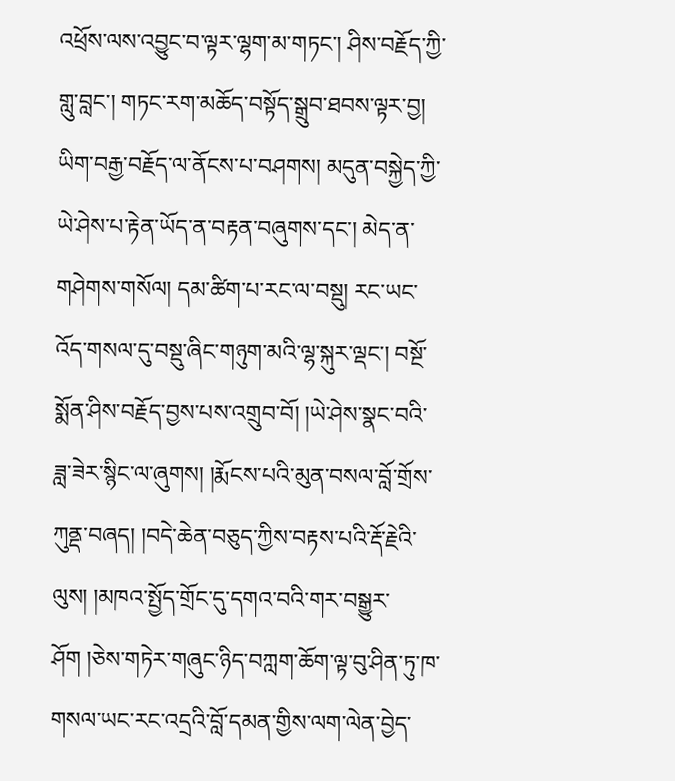འཕྲོས་ལས་འབྱུང་བ་ལྟར་ལྷག་མ་གཏང་། ཤིས་བརྗོད་ཀྱི་གླུ་བླང་། གཏང་རག་མཆོད་བསྟོད་སྒྲུབ་ཐབས་ལྟར་བྱ། ཡིག་བརྒྱ་བརྗོད་ལ་ནོངས་པ་བཤགས། མདུན་བསྐྱེད་ཀྱི་ཡེ་ཤེས་པ་རྟེན་ཡོད་ན་བརྟན་བཞུགས་དང་། མེད་ན་གཤེགས་གསོལ། དམ་ཚིག་པ་རང་ལ་བསྡུ། རང་ཡང་འོད་གསལ་དུ་བསྡུ་ཞིང་གཉུག་མའི་ལྷ་སྐུར་ལྡང་། བསྔོ་སྨོན་ཤིས་བརྗོད་བྱས་པས་འགྲུབ་བོ། །ཡེ་ཤེས་སྣང་བའི་ཟླ་ཟེར་སྙིང་ལ་ཞུགས། །རྨོངས་པའི་མུན་བསལ་བློ་གྲོས་ཀུནྡ་བཞད། །བདེ་ཆེན་བཅུད་ཀྱིས་བརྟས་པའི་རྡོ་རྗེའི་ལུས། །མཁའ་སྤྱོད་གྲོང་དུ་དགའ་བའི་གར་བསྒྱུར་ཤོག །ཅེས་གཏེར་གཞུང་ཉིད་བཀླག་ཆོག་ལྟ་བུ་ཤིན་ཏུ་ཁ་གསལ་ཡང་རང་འདྲའི་བློ་དམན་གྱིས་ལག་ལེན་བྱེད་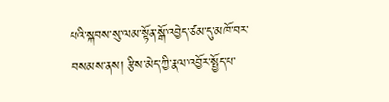པའི་སྐབས་སུ་ལམ་སྟོན་སྒོ་འབྱེད་ཙམ་དུ་མཁོ་བར་བསམས་ནས། རྩིས་མེད་ཀྱི་རྣལ་འབྱོར་སྤྱོད་པ་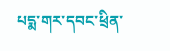པདྨ་གར་དབང་ཕྲིན་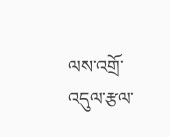ལས་འགྲོ་འདུལ་རྩལ་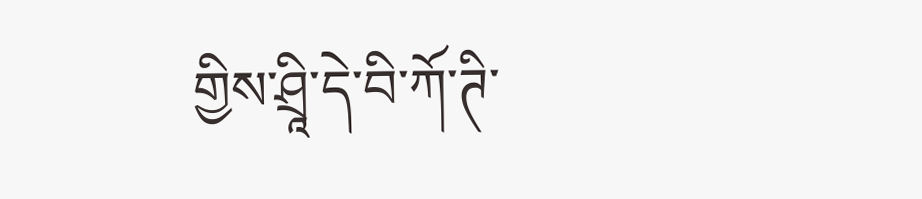གྱིས་ཤྲཱི་དེ་བི་ཀོ་ཊི་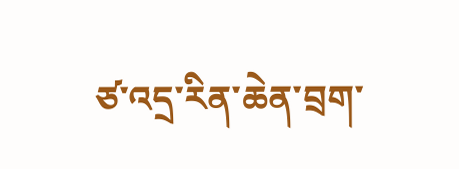ཙ་འདྲ་རིན་ཆེན་བྲག་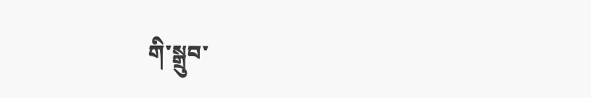གི་སྒྲུབ་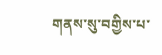གནས་སུ་བགྱིས་པ་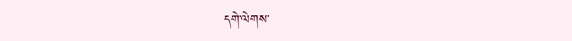དགེ་ལེགས་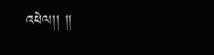འཕེལ།། །།